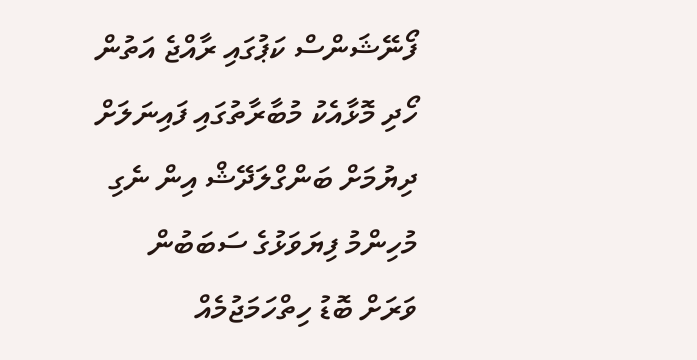ފޯނޭޝަންސް ކަޕުގައި ރާއްޖެ އަތުން ހޯދި މޮޅާއެކު މުބާރާތުގައި ފައިނަލަށް ދިޔުމަށް ބަންގްލަދޭޝް އިން ނެގި މުހިންމު ފިޔަވަޅުގެ ސަބަބުން ވަރަށް ބޮޑު ހިތްހަމަޖުމެއް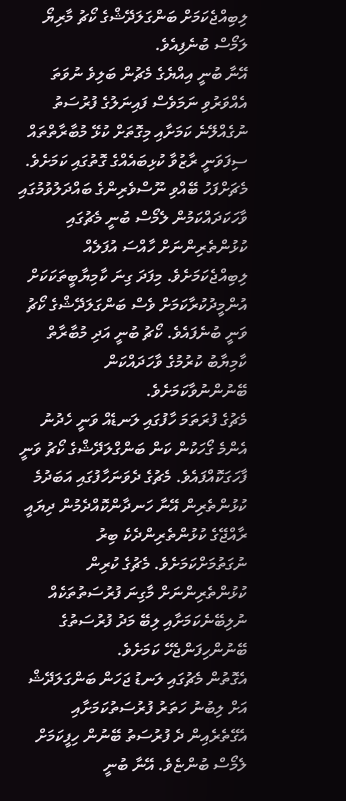ލިބިއްޖެކަމަށް ބަންގަލަދޭޝްގެ ކޯޗު މާރިޔޯ ލަމޯސް ބުނެފިއެވެ.
އޭނާ ބުނީ އިއްޔެގެ މެޗުން ބަލިވެ ނުވަތަ އެއްވަރުވި ނަމަވެސް ފައިނަލުގެ ފުރުސަތު ނުގެއްލޭނެ ކަމަށާއި މިގޮތަށް ކުޅޭ މުބާރާތްތައް ސިފަވަނީ ރާޒުވާ ކުޅިބައެއްގެ ގޮތުގައި ކަމަށެވެ. މެޗަށްފަހު ބޭއްވި ނޫސްވެރިންގެ ބައްދަލުވުމުގައި ވާހަކަދައްކަމުން ލެމޯސް ބުނީ މެޗުގައި ކުޅުންތެރިންނަށް ހާއްސަ އުފަލެއް ލިބިއްޖެކަމަށެވެ. މިފަދަ ގިނަ ކާމިޔާބީތަކަކަށް އުންމީދުކުރާކަމަށް ވެސް ބަންގަލަދޭޝްގެ ކޯޗު ވަނީ ބުނެފައެވެ. ކޯޗު ބުނީ އަދި މުބާރާތް ކާމިޔާބު ކުރުމުގެ ވާހަދައްކަން ބޭނުންނުވާކަމަށެވެ.
މެޗުގެ ފުރަތަމަ ހާފުގައި ލަނޑެއް ވަނީ ހެދުނު އެންމެ ގޯހަކުން ކަން ބަންގްލަދޭޝްގެ ކޯޗު ވަނީ ފާހަގަކޮއްފައެވެ. މެޗުގެ ދެވަނަހާފުގައި އަބަދުމެ ކުޅުންތެރިން އޭނާ ހަނދާންކޮއްދެމުން ދިޔައީ ރާއްޖޭގެ ކުޅުންތެރިންދެކެ ބިރު ނުގަތުމަށްކަމަށެވެ. މެޗުގެ ކުރިން ކުޅުންތެރިންނަށް މާގިނަ ފުރުސަތުތަކެއް ނުލިބޭނެކަމަށާއި ލިބޭ މަދު ފުރުސަތުގެ ބޭނުންހިފަންޖެހޭ ކަމަށެވެ.
އެގޮތުން މެޗުގައި ލަނޑު ޖަހަން ބަންގަލަދޭޝް އަށް ލިބުނު ހަތަރު ފުރުސަތުކަމަށާއި އެގޭތެރެއިން ދެ ފުރުސަތު ބޭނުން ހިފީކަމަށް ލެމޯސް ބުންޏެވެ. އޭނާ ބުނީ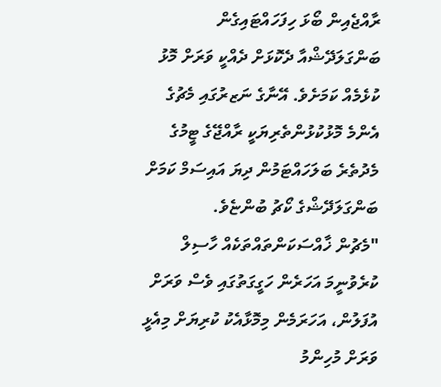ރާއްޖެއިން ބޯޅަ ހިފަހައްޓައިގެން ބަންގަލަދޭޝްއާ ދެކޮޅަށް ދެއްކީ ވަރަށް މޮޅު ކުޅެމެއް ކަމަށެވެ. އޭނާގެ ނަޒރުގައި މެޗުގެ އެންމެ މޮޅުކުޅުންތެރިޔަކީ ރާއްޖޭގެ ޓީމުގެ މެދުތެރެ ބަލަހައްޓަމުން ދިޔަ އައިސަމް ކަމަށް ބަންގަލަދޭޝްގެ ކޯޗު ބުންޏެވެ.
"މެޗުން ޚާއްސަކަންތައްތަކެއް ހާސިލް ކުރެވުނީމަ އަހަރެން ހަގީގަތުގައި ވެސް ވަރަށް އުފަލުން، އަހަރަމެން މިމޮޅާއެކު ކުރިޔަށް މިއެޅީ ވަރަށް މުހިންމު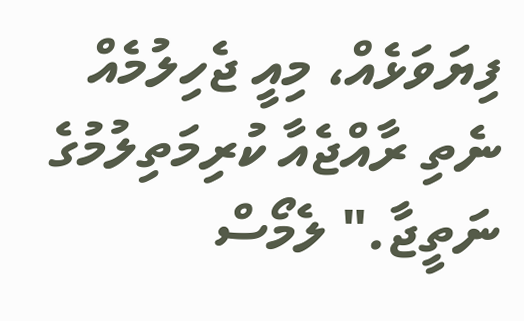ފިޔަވަޅެއް، މިއީ ޖެހިލުމެއް ނެތި ރާއްޖެއާ ކުރިމަތިލުމުގެ ނަތީޖާ." ލެމޯސް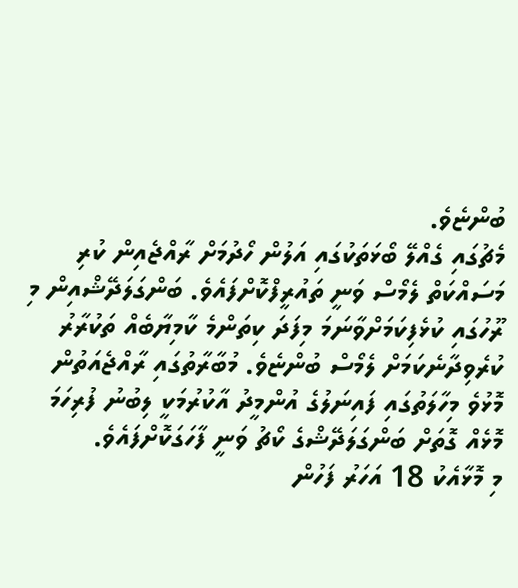ބުންޏެވެ.
މެޗުގައި ގެއްލޭ ބޯޅަތަކުގައި އަލުން ހޯދުމަށް ރާއްޖެއިން ކުރި މަސައްކަތް ލެމޯސް ވަނީ ތައުރީފްކޮށްފައެވެ. ބަންގަލަދޭޝްއިން މި ރޫހުގައި ކުޅެފިކަމަށްވާނަމަ މިފަދަ ކިތަންމެ ކާމިޔާބެއް ތަކުރާރު ކުރެވިދާނެކަމަށް ލެމޯސް ބުންޏެވެ. މުބާރާތުގައި ރާއްޖެއަތުން މޮޅުވެ މިހާލަތުގައި ފައިނަލުގެ އުންމީދު އާކުރުމަކީ ލިބުނު ފުރިހަމަ މޮޅެއް ގޮތަށް ބަންގަލަދޭޝްގެ ކޯޗު ވަނީ ފާހަގަކޮށްފައެވެ.
މި މޮޅާއެކު 18 އަހަރު ފަހުން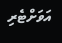އަވަށްޓެރި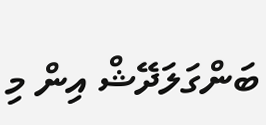ބަންގަލަދޭޝް އިން މި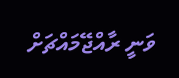ވަނީ ރާއްޖޭމައްޗަށް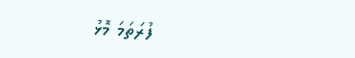ފުރަތަމަ މޮޅު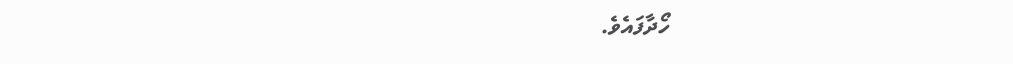ހޯދާފައެވެ.